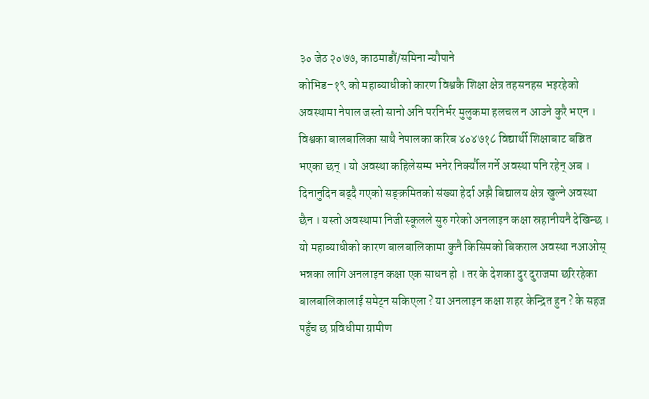३० जेठ २०७७, काठमाडौं/समिना न्यौपाने
कोभिड–१९ को महाब्याधीको कारण विश्वकै शिक्षा क्षेत्र तहसनहस भइरहेको अवस्थामा नेपाल जस्तो सानो अनि परनिर्भर मुलुकमा हलचल न आउने कुरै भएन ।
विश्वका बालबालिका साथै नेपालका करिब ४०४७१८ विद्यार्थी शिक्षाबाट बञ्चित भएका छन् । यो अवस्था कहिलेसम्म भनेर निर्क्यौल गर्ने अवस्था पनि रहेन् अब । दिनानुदिन बढ्दै गएको सङ्क्रमितको संख्या हेर्दा अझै बिद्यालय क्षेत्र खुल्ने अवस्था छैन । यस्तो अवस्थामा निजी स्कूलले सुरु गरेको अनलाइन कक्षा स्रहानीयनै देखिन्छ । यो महाब्याधीको कारण बालबालिकामा कुनै किसिमको बिकराल अवस्था नआओस् भन्नका लागि अनलाइन कक्षा एक साधन हो । तर के देशका दुर दुराजमा छरिरहेका बालबालिकालाई समेट्न सकिएला ? या अनलाइन कक्षा शहर केन्द्रित हुन ? के सहज पहुँच छ प्रविधीमा ग्रामीण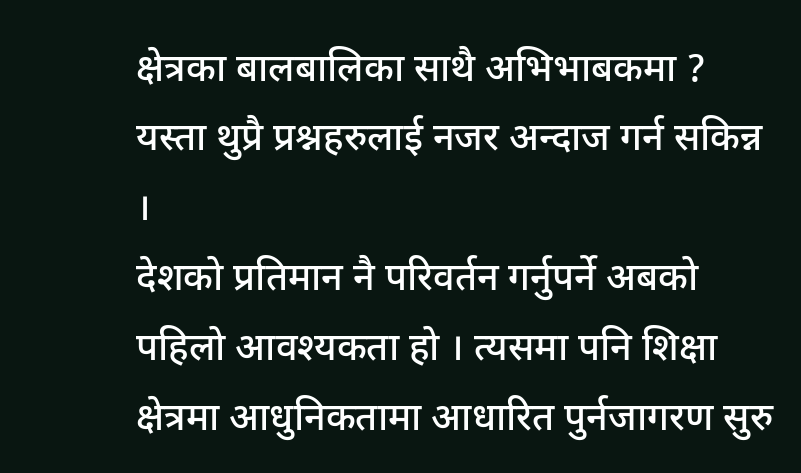क्षेत्रका बालबालिका साथै अभिभाबकमा ? यस्ता थुप्रै प्रश्नहरुलाई नजर अन्दाज गर्न सकिन्न ।
देशको प्रतिमान नै परिवर्तन गर्नुपर्ने अबको पहिलो आवश्यकता हो । त्यसमा पनि शिक्षा क्षेत्रमा आधुनिकतामा आधारित पुर्नजागरण सुरु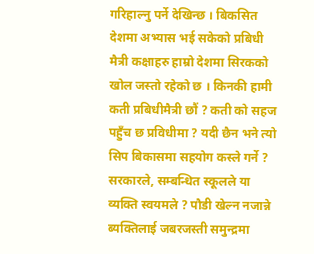गरिहाल्नु पर्ने देखिन्छ । बिकसित देशमा अभ्यास भई सकेको प्रबिधी मैत्री कक्षाहरु हाम्रो देशमा सिरकको खोल जस्तो रहेको छ । किनकी हामी कती प्रबिधीमैत्री छौं ? कती को सहज पहुँच छ प्रविधीमा ? यदी छैन भने त्यो सिप बिकासमा सहयोग कस्ले गर्ने ? सरकारले, सम्बन्धित स्कूलले या व्यक्ति स्वयमले ? पौडी खेल्न नजान्ने ब्यक्तिलाई जबरजस्ती समुन्द्रमा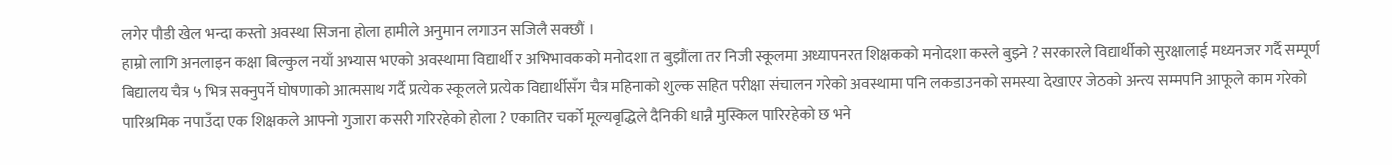लगेर पौडी खेल भन्दा कस्तो अवस्था सिजना होला हामीले अनुमान लगाउन सजिलै सक्छौं ।
हाम्रो लागि अनलाइन कक्षा बिल्कुल नयाँ अभ्यास भएको अवस्थामा विद्यार्थी र अभिभावकको मनोदशा त बुझौंला तर निजी स्कूलमा अध्यापनरत शिक्षकको मनोदशा कस्ले बुझ्ने ? सरकारले विद्यार्थीको सुरक्षालाई मध्यनजर गर्दै सम्पूर्ण बिद्यालय चैत्र ५ भित्र सक्नुपर्ने घोषणाको आत्मसाथ गर्दै प्रत्येक स्कूलले प्रत्येक विद्यार्थीसँग चैत्र महिनाको शुल्क सहित परीक्षा संचालन गरेको अवस्थामा पनि लकडाउनको समस्या देखाएर जेठको अन्त्य सम्मपनि आफूले काम गरेको पारिश्रमिक नपाउँदा एक शिक्षकले आफ्नो गुजारा कसरी गरिरहेको होला ? एकातिर चर्को मूल्यबृद्धिले दैनिकी धान्नै मुस्किल पारिरहेको छ भने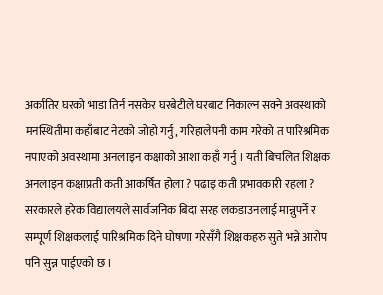अर्कातिर घरको भाडा तिर्न नसकेर घरबेटीले घरबाट निकाल्न सक्ने अवस्थाको मनस्थितीमा कहाँबाट नेटको जोहो गर्नु, गरिहालेपनी काम गरेको त पारिश्रमिक नपाएको अवस्थामा अनलाइन कक्षाको आशा कहाँ गर्नु । यती बिचलित शिक्षक अनलाइन कक्षाप्रती कती आकर्षित होला ? पढाइ कती प्रभावकारी रहला ?
सरकारले हरेक विद्यालयले सार्वजनिक बिदा सरह लकडाउनलाई मान्नुपर्ने र सम्पूर्ण शिक्षकलाई पारिश्रमिक दिने घोषणा गरेसँगै शिक्षकहरु सुते भन्ने आरोप पनि सुन्न पाईएको छ ।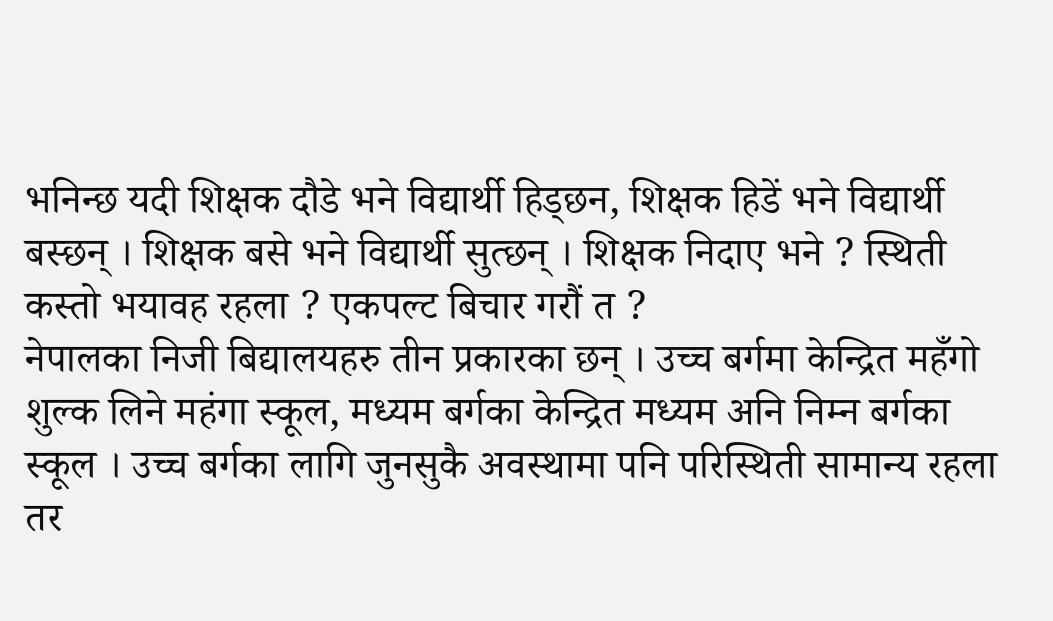भनिन्छ यदी शिक्षक दौडे भने विद्यार्थी हिड्छन, शिक्षक हिडें भने विद्यार्थी बस्छन् । शिक्षक बसे भने विद्यार्थी सुत्छन् । शिक्षक निदाए भने ? स्थिती कस्तो भयावह रहला ? एकपल्ट बिचार गरौं त ?
नेपालका निजी बिद्यालयहरु तीन प्रकारका छन् । उच्च बर्गमा केन्द्रित महँगो शुल्क लिने महंगा स्कूल, मध्यम बर्गका केन्द्रित मध्यम अनि निम्न बर्गका स्कूल । उच्च बर्गका लागि जुनसुकै अवस्थामा पनि परिस्थिती सामान्य रहला तर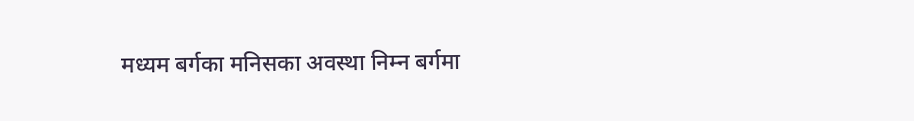मध्यम बर्गका मनिसका अवस्था निम्न बर्गमा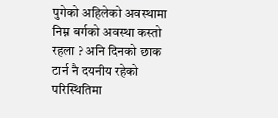पुगेको अहिलेको अवस्थामा निम्न बर्गको अवस्था कस्तो रहला ? अनि दिनको छाक टार्न नै दयनीय रहेको परिस्थितिमा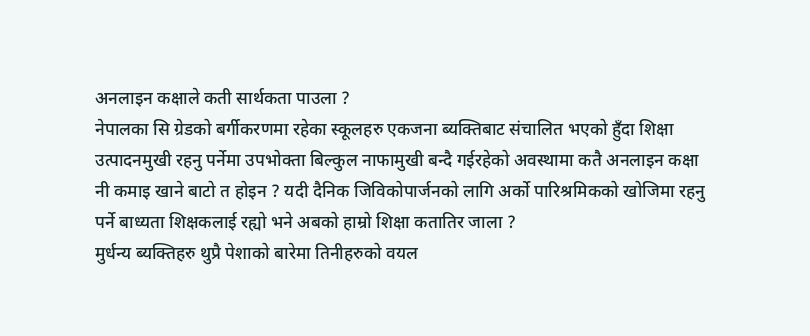अनलाइन कक्षाले कती सार्थकता पाउला ?
नेपालका सि ग्रेडको बर्गीकरणमा रहेका स्कूलहरु एकजना ब्यक्तिबाट संचालित भएको हुँदा शिक्षा उत्पादनमुखी रहनु पर्नेमा उपभोक्ता बिल्कुल नाफामुखी बन्दै गईरहेको अवस्थामा कतै अनलाइन कक्षा नी कमाइ खाने बाटो त होइन ? यदी दैनिक जिविकोपार्जनको लागि अर्को पारिश्रमिकको खोजिमा रहनु पर्ने बाध्यता शिक्षकलाई रह्यो भने अबको हाम्रो शिक्षा कतातिर जाला ?
मुर्धन्य ब्यक्तिहरु थुप्रै पेशाको बारेमा तिनीहरुको वयल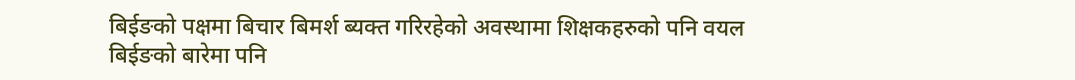बिईङको पक्षमा बिचार बिमर्श ब्यक्त गरिरहेको अवस्थामा शिक्षकहरुको पनि वयल बिईङको बारेमा पनि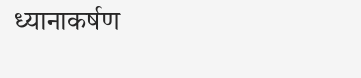ध्यानाकर्षण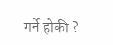गर्ने होकी ?